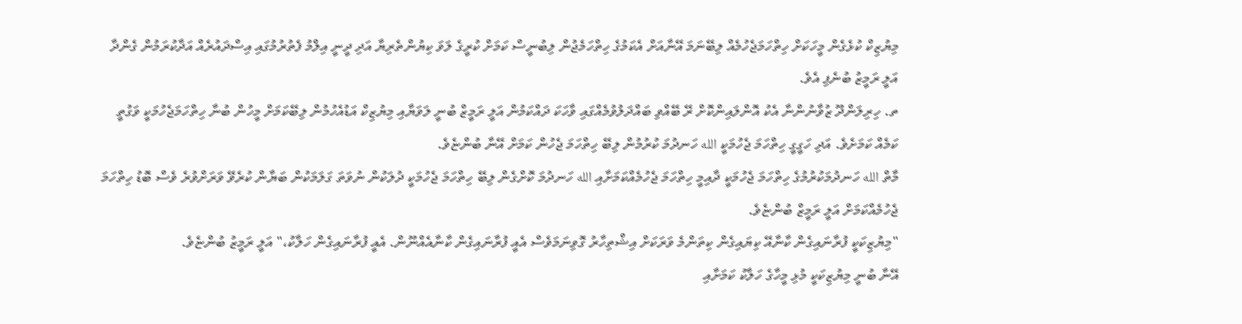މިޔުޒިކް ކުޅެގެން މީހަކަށް ހިތްހަމަޖެހުމެއް ލިބޭނަމަ އޭނާއަށް އެކަމުގެ ހިތްހަމެޖުން ލިބުނީސް ކަމަށް ކުރީގެ ލަވަ ކިޔުންތެރިޔާ އަދި ދީނީ އިލްމު ފެތުރުމުގައި އިސްދައުރެއް އަދާކުރަމުން ގެންދާ އަލީ ރަމީޒު ބުނެފި އެވެ.
ތ. ހިރިލަންދޫ ޒުވާނުންނާ އެކު އޮންލައިންކޮށް ރޭ ބޭއްވި ބައްދަލުވުމެއްގައި ވާހަކަ ދައްކަމުން އަލީ ރަމީޒް ބުނީ ލަވަޔާއި މިޔުޒިކް އަޑުއެހުމުން ލިބޭކަމަށް މީހުން ބުނާ ހިތްހަމަޖެހުމަކީ ވަގުތީ ކަމެއް ކަމަށެވެ. އަދި ހަގީގީ ހިތްހަމަ ޖެހުމަކީ الله ހަނދުމަ ކުރުމުން ލިބޭ ހިތްހަމަ ޖެހުން ކަމަށް އޭނާ ބުންޏެވެ.
މާތް الله ހަނދުމަކުރުމުގެ ހިތްހަމަ ޖެހުމަކީ ދާއިމީ ހިތްހަމަ ޖެހުމެއްކަމަށާއި الله ހަނދުމަ ކޮށްގެން ލިބޭ ހިތްހަމަ ޖެހުމަކީ ދުލަކުން ނުވަތަ ގަލަމަކުން ބަޔާން ކުރެވޭ ވަރަށްވުރެ ވެސް ބޮޑު ހިތްހަމަ ޖެހުމެއްކަމަށް އަލީ ރަމީޒް ބުންޏެވެ.
"މިޔުޒިކަކީ ފުރާނައިގެން ކާނާއޭ ކިޔައިގެން ކިތަންމެ ވަރަކަށް އިޝްތިހާރު ގޮވިނަމަވެސް އެއީ ފުރާނައިގެން ކާނާއެއްނޫން. އެއީ ފުރާނައިގެން ހަލާކު،" އަލީ ރަމީޒު ބުންޏެވެ.
އޭނާ ބުނީ މިޔުޒިކަކީ މުޅި މީހާގެ ހަލާކު ކަމަށާއި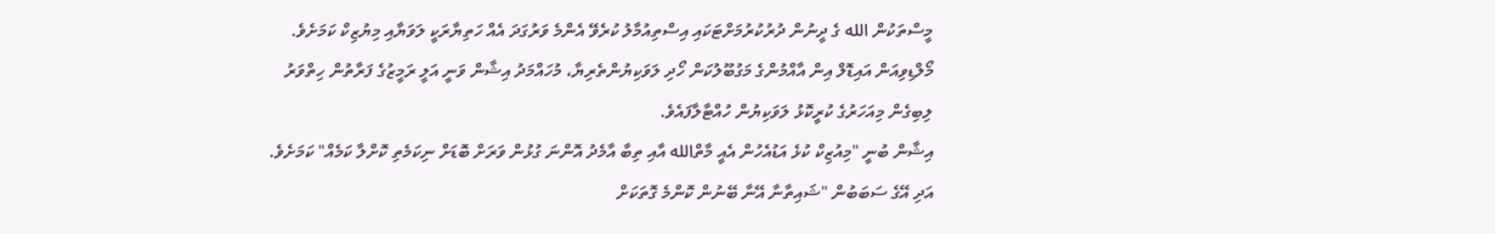މީސްތަކުން الله ގެ ދީނުން ދުރުކުރުމަށްޓަކައި އިސްތިއުމާލު ކުރެވޭ އެންމެ ވަރުގަދަ އެއް ހަތިޔާރަކީ ލަވަޔާއި މިޔުޒިކް ކަމަށެވެ.
މޯލްޑިވިއަން އައިޑޮލް އިން އާއްމުންގެ މަގުބޫލުކަން ހޯދި ލަވަކިޔުންތެރިޔާ، މުހައްމަދު އިޝާން ވަނީ އަލީ ރަމީޒުގެ ފަރާތުން ހިތްވަރު ލިބިގެން މިއަހަރުގެ ކުރީކޮޅު ލަވަކިޔުން ހުއްޓާލާފައެވެ.
އިޝާން ބުނީ "މިއުޒިކް ކުޅެ އަޑުއެހުން އެއީ މާތްالله އާއި ތިބާ އާމެދު އޮންނަ ގުޅުން ވަރަށް ބޮޑަށް ނިކަމެތި ކޮށްލާ ކަމެއް" ކަމަށެވެ. އަދި އޭގެ ސަބަބުން "ޝައިތާނާ އޭނާ ބޭނުން ކޮންމެ ގޮތަކަށް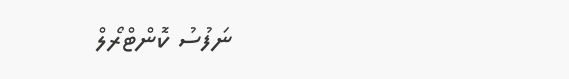ނަފުސު ކޮންޓްރޯލް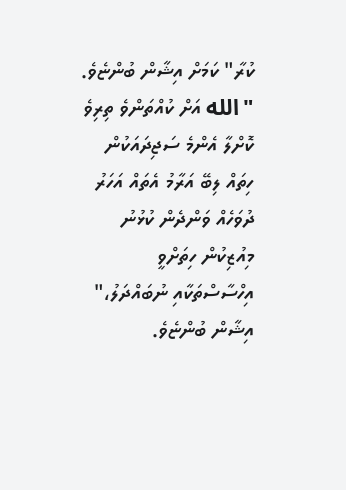ކުރާ" ކަމަށް އިޝާން ބުންޏެވެ.
"الله އަށް ކުއްތަންވެ ތިރިވެ ކޮށްލާ އެންމެ ސަޖިދައަކުން ހިތައް ލިބޭ އަރާމު އެތައް އަހަރު ދުވަހެއް ވަންދެން ކުޅުނު މިއުޒިކުން ހިތަށްވީ އިހްސާސްތަކާއި ނުބައްދަލު،" އިޝާން ބުންޏެވެ.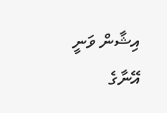އިޝާން ވަނީ އޭނާގެ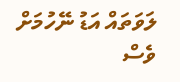ލަވަތައް އަޑު ނޭހުމަށް ވެސް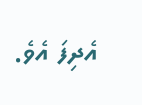އެދިފަ އެވެ.